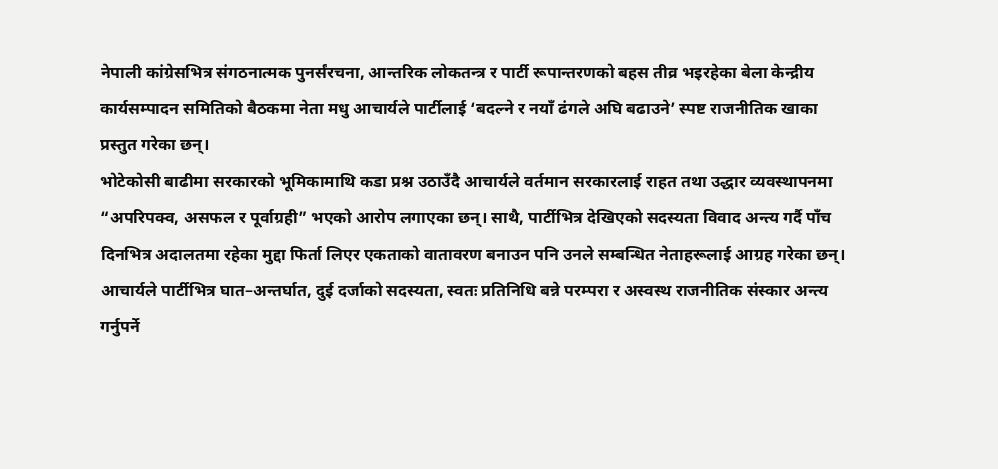नेपाली कांग्रेसभित्र संगठनात्मक पुनर्संरचना, आन्तरिक लोकतन्त्र र पार्टी रूपान्तरणको बहस तीव्र भइरहेका बेला केन्द्रीय कार्यसम्पादन समितिको बैठकमा नेता मधु आचार्यले पार्टीलाई ‘बदल्ने र नयाँ ढंगले अघि बढाउने’ स्पष्ट राजनीतिक खाका प्रस्तुत गरेका छन्।
भोटेकोसी बाढीमा सरकारको भूमिकामाथि कडा प्रश्न उठाउँदै आचार्यले वर्तमान सरकारलाई राहत तथा उद्धार व्यवस्थापनमा “अपरिपक्व, असफल र पूर्वाग्रही” भएको आरोप लगाएका छन्। साथै, पार्टीभित्र देखिएको सदस्यता विवाद अन्त्य गर्दै पाँच दिनभित्र अदालतमा रहेका मुद्दा फिर्ता लिएर एकताको वातावरण बनाउन पनि उनले सम्बन्धित नेताहरूलाई आग्रह गरेका छन्।
आचार्यले पार्टीभित्र घात–अन्तर्घात, दुई दर्जाको सदस्यता, स्वतः प्रतिनिधि बन्ने परम्परा र अस्वस्थ राजनीतिक संस्कार अन्त्य गर्नुपर्ने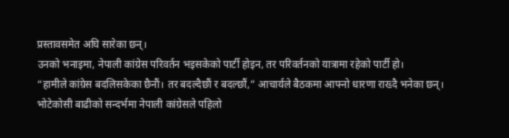प्रस्तावसमेत अघि सारेका छन्।
उनको भनाइमा, नेपाली कांग्रेस परिवर्तन भइसकेको पार्टी होइन, तर परिवर्तनको यात्रामा रहेको पार्टी हो।
“हामीले कांग्रेस बदलिसकेका छैनौं। तर बदल्दैछौं र बदल्छौं,” आचार्यले बैठकमा आफ्नो धारणा राख्दै भनेका छन्।
भोटेकोसी बाढीको सन्दर्भमा नेपाली कांग्रेसले पहिलो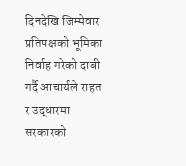दिनदेखि जिम्मेवार प्रतिपक्षको भूमिका निर्वाह गरेको दाबी गर्दै आचार्यले राहत र उद्धारमा सरकारको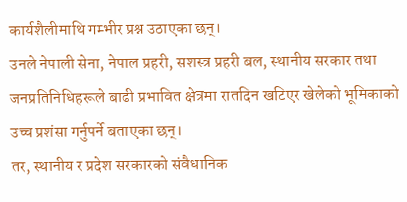कार्यशैलीमाथि गम्भीर प्रश्न उठाएका छन्।
उनले नेपाली सेना, नेपाल प्रहरी, सशस्त्र प्रहरी बल, स्थानीय सरकार तथा जनप्रतिनिधिहरूले बाढी प्रभावित क्षेत्रमा रातदिन खटिएर खेलेको भूमिकाको उच्च प्रशंसा गर्नुपर्ने बताएका छन्।
तर, स्थानीय र प्रदेश सरकारको संवैधानिक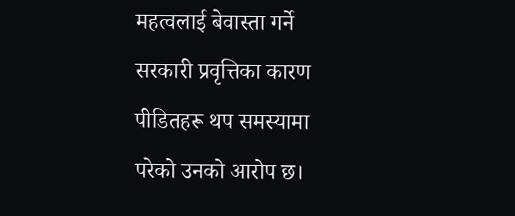महत्वलाई बेवास्ता गर्ने सरकारी प्रवृत्तिका कारण पीडितहरू थप समस्यामा परेको उनको आरोप छ।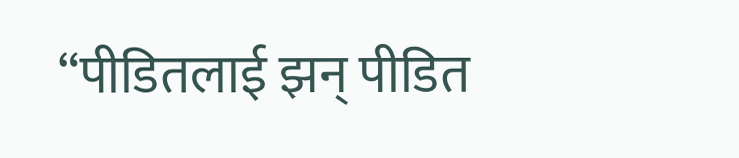“पीडितलाई झन् पीडित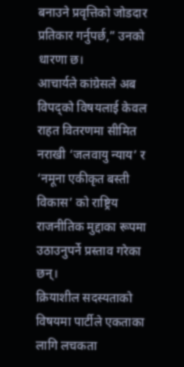बनाउने प्रवृत्तिको जोडदार प्रतिकार गर्नुपर्छ,” उनको धारणा छ।
आचार्यले कांग्रेसले अब विपद्को विषयलाई केवल राहत वितरणमा सीमित नराखी ‘जलवायु न्याय’ र ‘नमूना एकीकृत बस्ती विकास’ को राष्ट्रिय राजनीतिक मुद्दाका रूपमा उठाउनुपर्ने प्रस्ताव गरेका छन्।
क्रियाशील सदस्यताको विषयमा पार्टीले एकताका लागि लचकता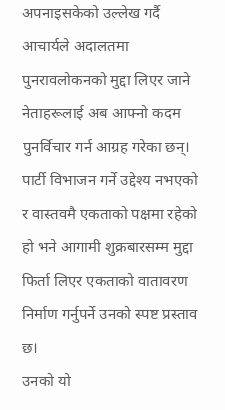अपनाइसकेको उल्लेख गर्दै आचार्यले अदालतमा पुनरावलोकनको मुद्दा लिएर जाने नेताहरूलाई अब आफ्नो कदम पुनर्विचार गर्न आग्रह गरेका छन्।
पार्टी विभाजन गर्ने उद्देश्य नभएको र वास्तवमै एकताको पक्षमा रहेको हो भने आगामी शुक्रबारसम्म मुद्दा फिर्ता लिएर एकताको वातावरण निर्माण गर्नुपर्ने उनको स्पष्ट प्रस्ताव छ।
उनको यो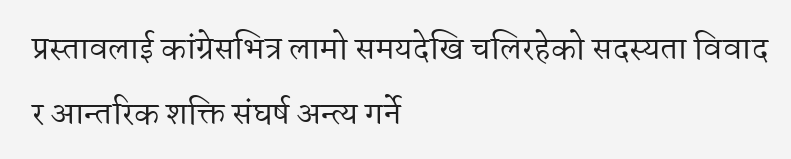प्रस्तावलाई कांग्रेसभित्र लामो समयदेखि चलिरहेको सदस्यता विवाद र आन्तरिक शक्ति संघर्ष अन्त्य गर्ने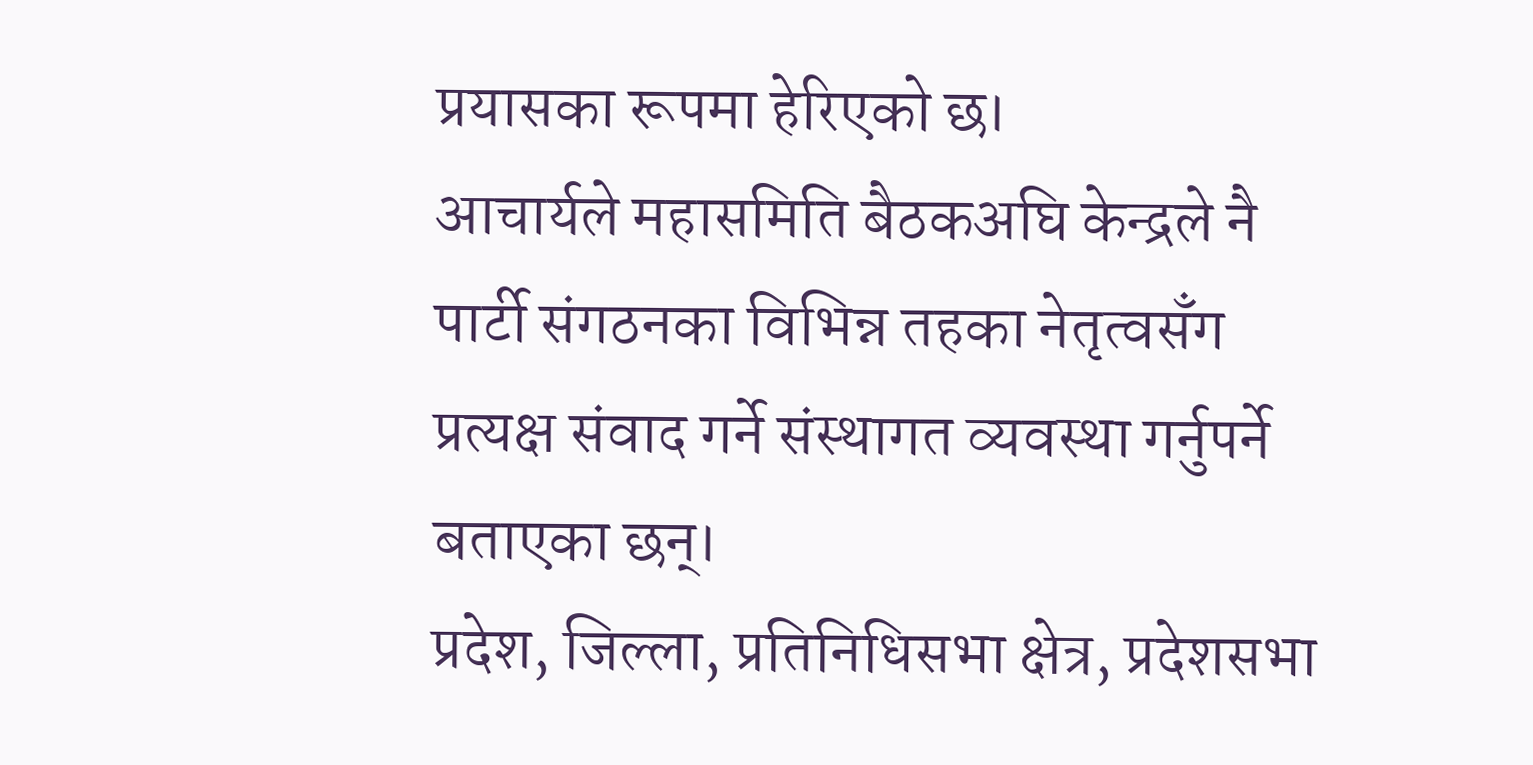प्रयासका रूपमा हेरिएको छ।
आचार्यले महासमिति बैठकअघि केन्द्रले नै पार्टी संगठनका विभिन्न तहका नेतृत्वसँग प्रत्यक्ष संवाद गर्ने संस्थागत व्यवस्था गर्नुपर्ने बताएका छन्।
प्रदेश, जिल्ला, प्रतिनिधिसभा क्षेत्र, प्रदेशसभा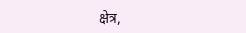क्षेत्र,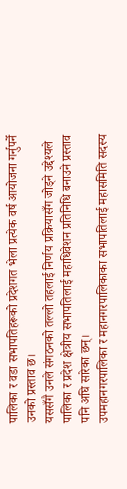पालिका र वडा सभापतिहरूको प्रदेशगत भेला प्रत्येक वर्ष आयोजना गर्नुपर्ने उनको प्रस्ताव छ।
यससँगै उनले संगठनको तल्लो तहलाई निर्णय प्रक्रियासँग जोड्ने उद्देश्यले पालिका र प्रदेश क्षेत्रीय सभापतिलाई महाधिवेशन प्रतिनिधि बनाउने प्रस्ताव पनि अघि सारेका छन्।
उपमहानगरपालिका र महानगरपालिकाका सभापतिलाई महासमिति सदस्य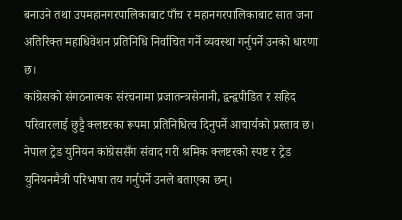बनाउने तथा उपमहानगरपालिकाबाट पाँच र महानगरपालिकाबाट सात जना अतिरिक्त महाधिवेशन प्रतिनिधि निर्वाचित गर्ने व्यवस्था गर्नुपर्ने उनको धारणा छ।
कांग्रेसको संगठनात्मक संरचनामा प्रजातन्त्रसेनानी, द्वन्द्वपीडित र सहिद परिवारलाई छुट्टै क्लष्टरका रूपमा प्रतिनिधित्व दिनुपर्ने आचार्यको प्रस्ताव छ।
नेपाल ट्रेड युनियन कांग्रेससँग संवाद गरी श्रमिक क्लष्टरको स्पष्ट र ट्रेड युनियनमैत्री परिभाषा तय गर्नुपर्ने उनले बताएका छन्।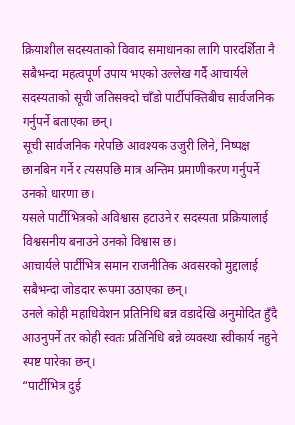क्रियाशील सदस्यताको विवाद समाधानका लागि पारदर्शिता नै सबैभन्दा महत्वपूर्ण उपाय भएको उल्लेख गर्दै आचार्यले सदस्यताको सूची जतिसक्दो चाँडो पार्टीपंक्तिबीच सार्वजनिक गर्नुपर्ने बताएका छन्।
सूची सार्वजनिक गरेपछि आवश्यक उजुरी लिने, निष्पक्ष छानबिन गर्ने र त्यसपछि मात्र अन्तिम प्रमाणीकरण गर्नुपर्ने उनको धारणा छ।
यसले पार्टीभित्रको अविश्वास हटाउने र सदस्यता प्रक्रियालाई विश्वसनीय बनाउने उनको विश्वास छ।
आचार्यले पार्टीभित्र समान राजनीतिक अवसरको मुद्दालाई सबैभन्दा जोडदार रूपमा उठाएका छन्।
उनले कोही महाधिवेशन प्रतिनिधि बन्न वडादेखि अनुमोदित हुँदै आउनुपर्ने तर कोही स्वतः प्रतिनिधि बन्ने व्यवस्था स्वीकार्य नहुने स्पष्ट पारेका छन्।
“पार्टीभित्र दुई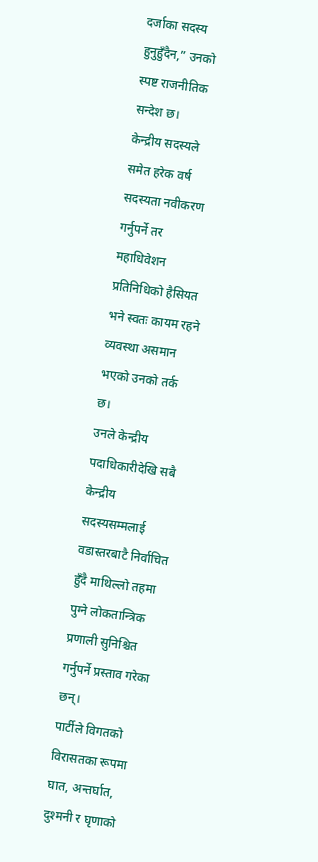दर्जाका सदस्य हुनुहुँदैन,” उनको स्पष्ट राजनीतिक सन्देश छ।
केन्द्रीय सदस्यले समेत हरेक वर्ष सदस्यता नवीकरण गर्नुपर्ने तर महाधिवेशन प्रतिनिधिको हैसियत भने स्वतः कायम रहने व्यवस्था असमान भएको उनको तर्क छ।
उनले केन्द्रीय पदाधिकारीदेखि सबै केन्द्रीय सदस्यसम्मलाई वडास्तरबाटै निर्वाचित हुँदै माथिल्लो तहमा पुग्ने लोकतान्त्रिक प्रणाली सुनिश्चित गर्नुपर्ने प्रस्ताव गरेका छन्।
पार्टीले विगतको विरासतका रूपमा घात, अन्तर्घात, दुश्मनी र घृणाको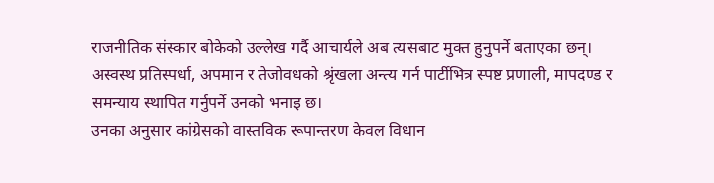राजनीतिक संस्कार बोकेको उल्लेख गर्दै आचार्यले अब त्यसबाट मुक्त हुनुपर्ने बताएका छन्।
अस्वस्थ प्रतिस्पर्धा, अपमान र तेजोवधको श्रृंखला अन्त्य गर्न पार्टीभित्र स्पष्ट प्रणाली, मापदण्ड र समन्याय स्थापित गर्नुपर्ने उनको भनाइ छ।
उनका अनुसार कांग्रेसको वास्तविक रूपान्तरण केवल विधान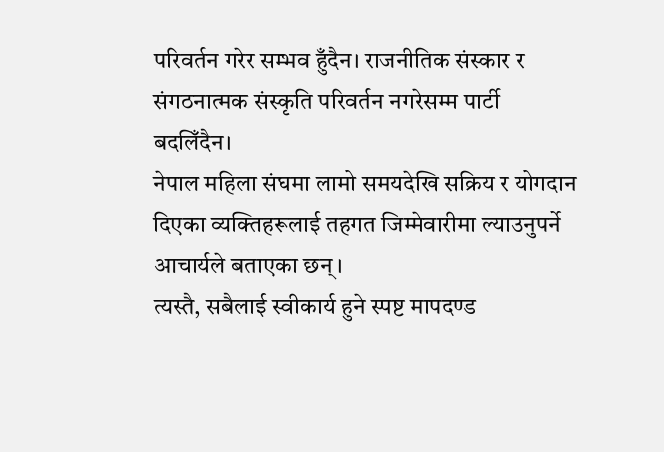परिवर्तन गरेर सम्भव हुँदैन। राजनीतिक संस्कार र संगठनात्मक संस्कृति परिवर्तन नगरेसम्म पार्टी बदलिँदैन।
नेपाल महिला संघमा लामो समयदेखि सक्रिय र योगदान दिएका व्यक्तिहरूलाई तहगत जिम्मेवारीमा ल्याउनुपर्ने आचार्यले बताएका छन्।
त्यस्तै, सबैलाई स्वीकार्य हुने स्पष्ट मापदण्ड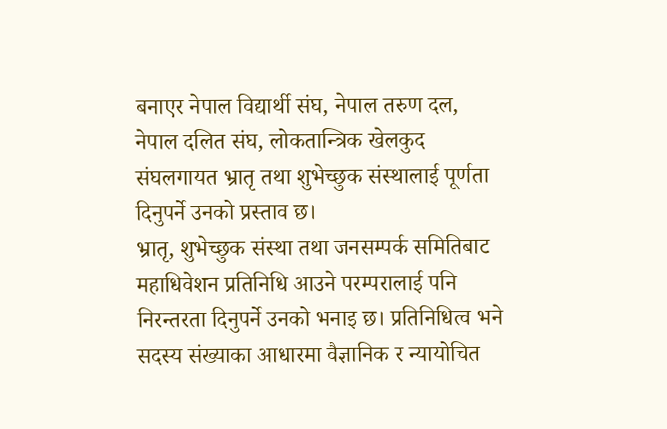बनाएर नेपाल विद्यार्थी संघ, नेपाल तरुण दल, नेपाल दलित संघ, लोकतान्त्रिक खेलकुद संघलगायत भ्रातृ तथा शुभेच्छुक संस्थालाई पूर्णता दिनुपर्ने उनको प्रस्ताव छ।
भ्रातृ, शुभेच्छुक संस्था तथा जनसम्पर्क समितिबाट महाधिवेशन प्रतिनिधि आउने परम्परालाई पनि निरन्तरता दिनुपर्ने उनको भनाइ छ। प्रतिनिधित्व भने सदस्य संख्याका आधारमा वैज्ञानिक र न्यायोचित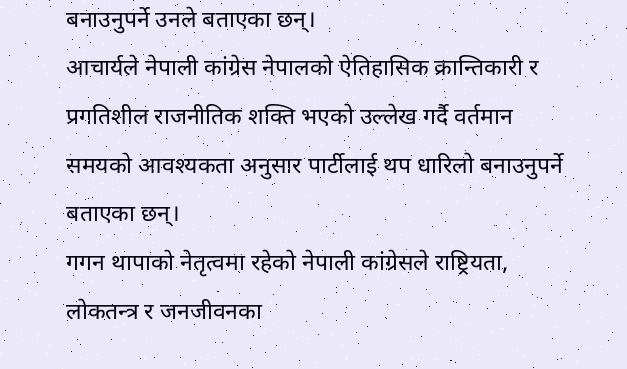बनाउनुपर्ने उनले बताएका छन्।
आचार्यले नेपाली कांग्रेस नेपालको ऐतिहासिक क्रान्तिकारी र प्रगतिशील राजनीतिक शक्ति भएको उल्लेख गर्दै वर्तमान समयको आवश्यकता अनुसार पार्टीलाई थप धारिलो बनाउनुपर्ने बताएका छन्।
गगन थापाको नेतृत्वमा रहेको नेपाली कांग्रेसले राष्ट्रियता, लोकतन्त्र र जनजीवनका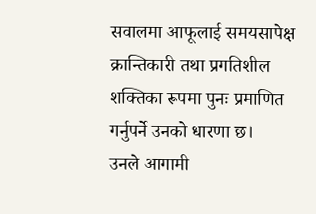सवालमा आफूलाई समयसापेक्ष क्रान्तिकारी तथा प्रगतिशील शक्तिका रूपमा पुनः प्रमाणित गर्नुपर्ने उनको धारणा छ।
उनले आगामी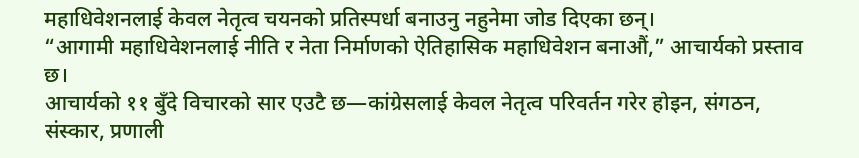महाधिवेशनलाई केवल नेतृत्व चयनको प्रतिस्पर्धा बनाउनु नहुनेमा जोड दिएका छन्।
“आगामी महाधिवेशनलाई नीति र नेता निर्माणको ऐतिहासिक महाधिवेशन बनाऔं,” आचार्यको प्रस्ताव छ।
आचार्यको ११ बुँदे विचारको सार एउटै छ—कांग्रेसलाई केवल नेतृत्व परिवर्तन गरेर होइन, संगठन, संस्कार, प्रणाली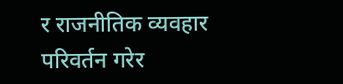र राजनीतिक व्यवहार परिवर्तन गरेर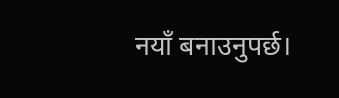नयाँ बनाउनुपर्छ।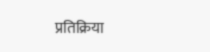प्रतिक्रिया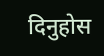दिनुहोस